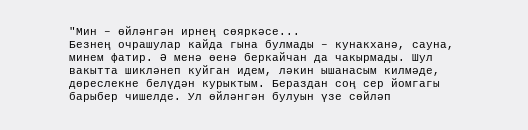"Мин – өйләнгән ирнең сөяркәсе...
Безнең очрашулар кайда гына булмады – кунакханә, сауна, минем фатир. Ә менә өенә беркайчан да чакырмады. Шул вакытта шикләнеп куйган идем, ләкин ышанасым килмәде, дөреслекне белүдән курыктым. Бераздан соң сер йомгагы барыбер чишелде. Ул өйләнгән булуын үзе сөйләп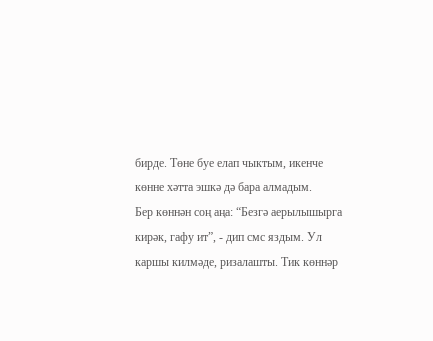бирде. Төне буе елап чыктым, икенче көнне хәтта эшкә дә бара алмадым.
Бер көннән соң аңа: “Безгә аерылышырга кирәк, гафу ит”, - дип смс яздым. Ул каршы килмәде, ризалашты. Тик көннәр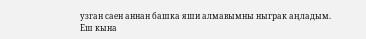узган саен аннан башка яши алмавымны ныграк аңладым.
Еш кына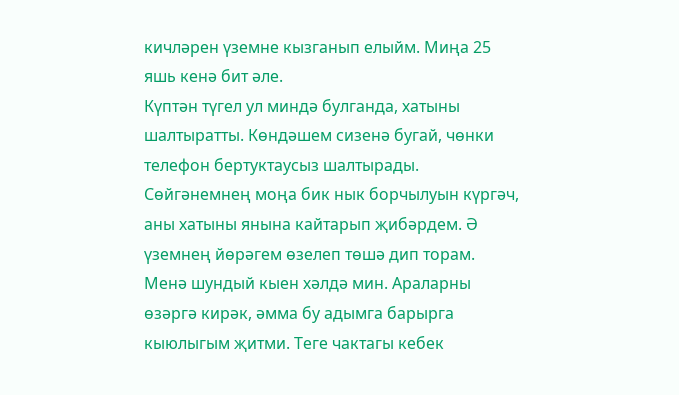кичләрен үземне кызганып елыйм. Миңа 25 яшь кенә бит әле.
Күптән түгел ул миндә булганда, хатыны шалтыратты. Көндәшем сизенә бугай, чөнки телефон бертуктаусыз шалтырады. Сөйгәнемнең моңа бик нык борчылуын күргәч, аны хатыны янына кайтарып җибәрдем. Ә үземнең йөрәгем өзелеп төшә дип торам.
Менә шундый кыен хәлдә мин. Араларны өзәргә кирәк, әмма бу адымга барырга кыюлыгым җитми. Теге чактагы кебек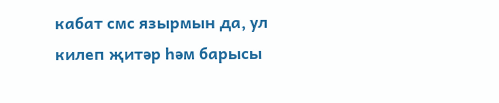кабат смс язырмын да, ул килеп җитәр һәм барысы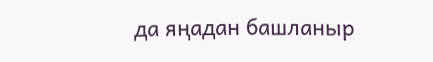да яңадан башланыр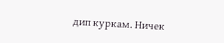дип куркам. Ничек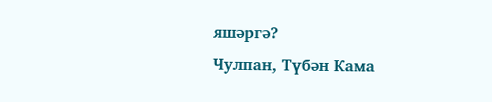яшәргә?
Чулпан, Түбән Кама